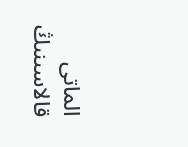الماتى قالاسىنىڭ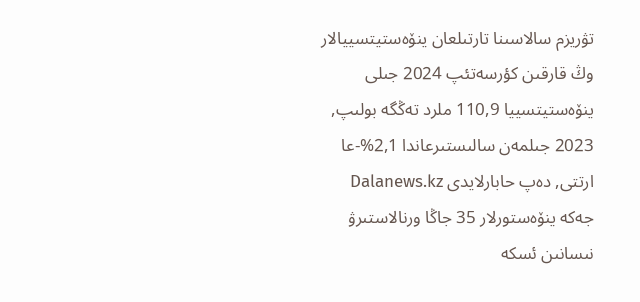تۋريزم سالاسىنا تارتىلعان ينۆەستيتسييالار وڭ قارقىن كؤرسەتئپ 2024 جىلى ينۆەستيتسييا 110,9 ملرد تەڭگە بولىپ, 2023 جىلمەن سالىستىرعاندا 2,1%-عا ارتتى, دەپ حابارلايدى Dalanews.kz
جەكە ينۆەستورلار 35 جاڭا ورنالاستىرۋ نىسانىن ئسكە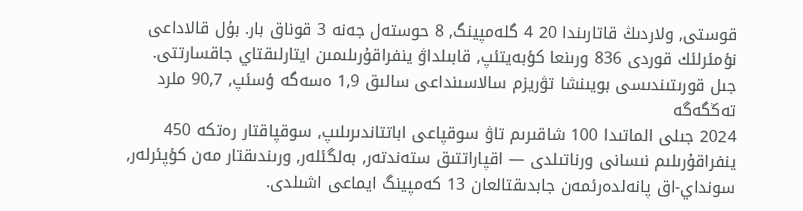قوستى, ولاردىڭ قاتارىندا 20 4 گلەمپينگ, 8 حوستەل جەنە 3 قوناق بار. بۇل قالاداعى نؤمئرلئك قوردى 836 ورىنعا كؤبەيتئپ, قابىلداۋ ينفراقۇرىلىمىن ايتارلىقتاي جاقسارتتى. جىل قورىتىندىسى بويىنشا تۋريزم سالاسىنداعى سالىق 1,9 ەسەگە ؤسئپ, 90,7 ملرد تەڭگەگە
2024 جىلى الماتىدا 100 شاقىرىم تاۋ سوقپاعى اباتتاندىرىلىپ, سوقپاقتار رەتكە 450 ينفراقۇرىلىم نىسانى ورناتىلدى — اقپاراتتىق ستەندتەر, بەلگئلەر, ورىندىقتار مەن كؤپئرلەر, سونداي-اق پانەلدەرئمەن جابدىقتالعان 13 كەمپينگ ايماعى اشىلدى.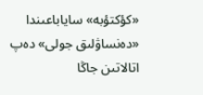«كؤكتؤبە» ساياباعىندا «دەنساۋلىق جولى» دەپ اتالاتىن جاڭا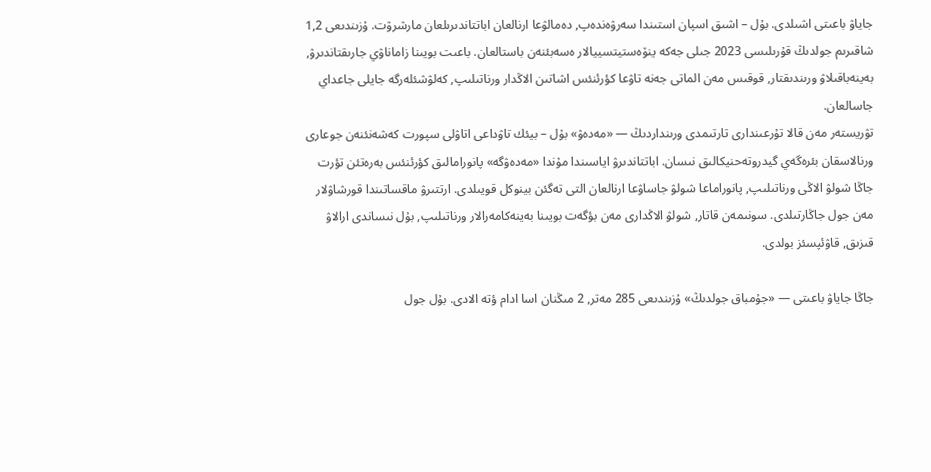جاياۋ باعىتى اشىلدى. بۇل – اشىق اسپان استىندا سەرۋەندەپ, دەمالۋعا ارنالعان اباتتاندىرىلعان مارشرۋت. ۇزىندىعى 1,2 شاقىرىم جولدىڭ قۇرىلىسى 2023 جىلى جەكە ينۆەستيتسييالار ەسەبئنەن باستالعان. باعىت بويىنا زاماناۋي جارىقتاندىرۋ, بەينەباقىلاۋ ورىندىقتار, قوقىس مەن الماتى جەنە تاۋعا كؤرئنئس اشاتىن الاڭدار ورناتىلىپ, كەلۋشئلەرگە جايلى جاعداي جاسالعان.
تۋريستەر مەن قالا تۇرعىندارى تارتىمدى ورىنداردىڭ — «مەدەۋ» بۇل – بيئك تاۋداعى اتاۋلى سپورت كەشەنئنەن جوعارى ورنالاسقان بئرەگەي گيدروتەحنيكالىق نىسان. اباتتاندىرۋ اياسىندا مۇندا «مەدەۋگە» پانورامالىق كؤرئنئس بەرەتئن تؤرت جاڭا شولۋ الاڭى ورناتىلىپ, پانوراماعا شولۋ جاساۋعا ارنالعان التى تەگئن بينوكل قويىلدى. ارتتىرۋ ماقساتىندا قورشاۋلار مەن جول جاڭارتىلدى. سونىمەن قاتار, شولۋ الاڭدارى مەن بؤگەت بويىنا بەينەكامەرالار ورناتىلىپ, بۇل نىساندى ارالاۋ قىزىق, قاۋئپسئز بولدى.

جاڭا جاياۋ باعىتى — «جۇمباق جولدىڭ» ۇزىندىعى 285 مەتر, 2 مىڭنان اسا ادام ؤتە الادى. بۇل جول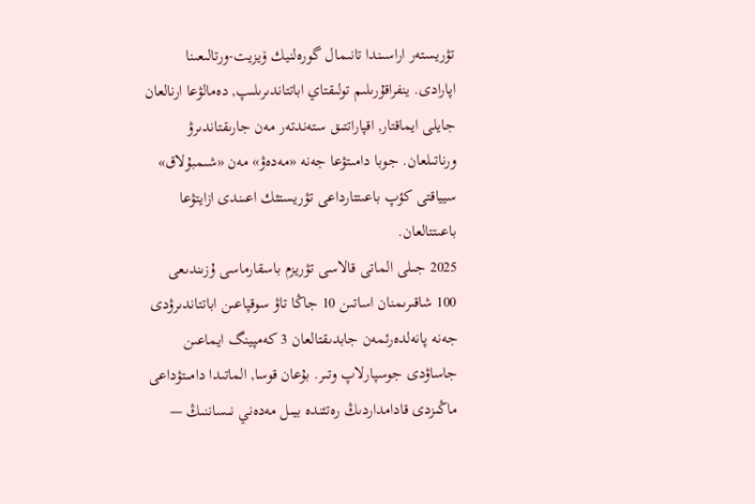تۋريستەر اراسىندا تانىمال گورەلنيك ۆيزيت-ورتالىعىنا اپارادى. ينفراقۇرىلىم تولىقتاي اباتتاندىرىلىپ, دەمالۋعا ارنالعان جايلى ايماقتار, اقپاراتتىق ستەندتەر مەن جارىقتاندىرۋ ورناتىلعان. جوبا دامىتۋعا جەنە «مەدەۋ» مەن «شىمبۇلاق» سيياقتى كؤپ باعىتتارداعى تۋريستئك اعىندى ازايتۋعا باعىتتالعان.
2025 جىلى الماتى قالاسى تۋريزم باسقارماسى ۇزىندىعى 100 شاقىرىمنان اساتىن 10 جاڭا تاۋ سوقپاعىن اباتتاندىرۋدى جەنە پانەلدەرئمەن جابدىقتالعان 3 كەمپينگ ايماعىن جاساۋدى جوسپارلاپ وتىر. بۇعان قوسا, الماتىدا دامىتۋداعى ماڭىزدى قادامداردىڭ رەتئندە بيىل مەدەني نىساننىڭ —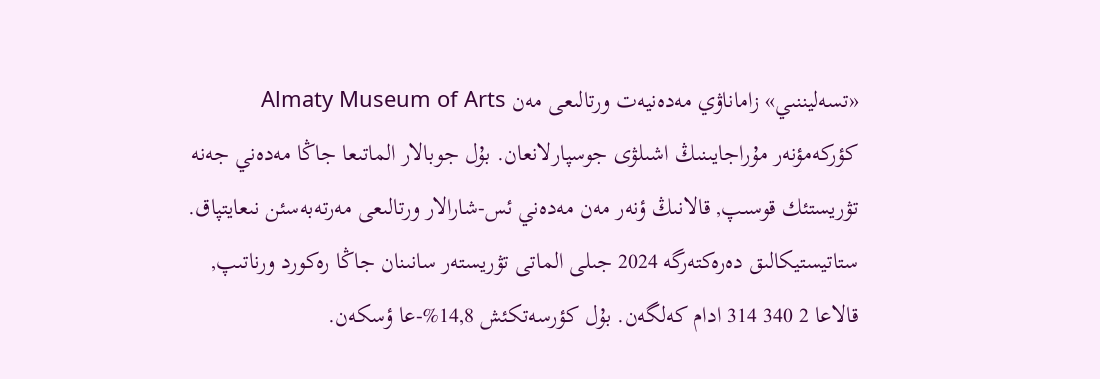«تسەليننىي» زاماناۋي مەدەنيەت ورتالىعى مەن Almaty Museum of Arts كؤركەمؤنەر مۇراجايىنىڭ اشىلۋى جوسپارلانعان. بۇل جوبالار الماتىعا جاڭا مەدەني جەنە تۋريستئك قوسىپ, قالانىڭ ؤنەر مەن مەدەني ئس-شارالار ورتالىعى مەرتەبەسئن نىعايتپاق.
ستاتيستيكالىق دەرەكتەرگە 2024 جىلى الماتى تۋريستەر سانىنان جاڭا رەكورد ورناتىپ, قالاعا 2 340 314 ادام كەلگەن. بۇل كؤرسەتكئش 14,8%-عا ؤسكەن.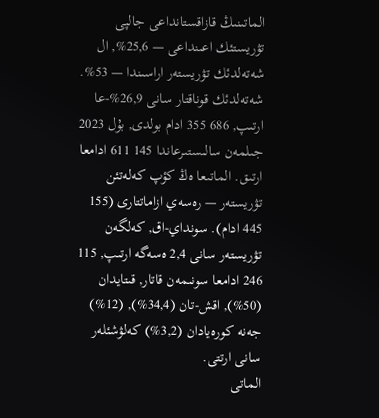الماتىنىڭ قازاقستانداعى جالپى تۋريستئك اعىنداعى — 25,6%, ال شەتەلدئك تۋريستەر اراسىندا — 53%. شەتەلدئك قوناقتار سانى 26,9%-عا ارتىپ, 686 355 ادام بولدى, بۇل 2023 جىلمەن سالىستىرعاندا 145 611 ادامعا ارتىق. الماتىعا ەڭ كؤپ كەلەتئن تۋريستەر — رەسەي ازاماتتارى (155 445 ادام). سونداي-اق, كەلگەن تۋريستەر سانى 2,4 ەسەگە ارتىپ, 115 246 ادامعا سونىمەن قاتار, قىتايدان (50%), اقش-تان (34,4%), (12%) جەنە كورەيادان (3,2%) كەلۋشئلەر سانى ارتتى.
الماتى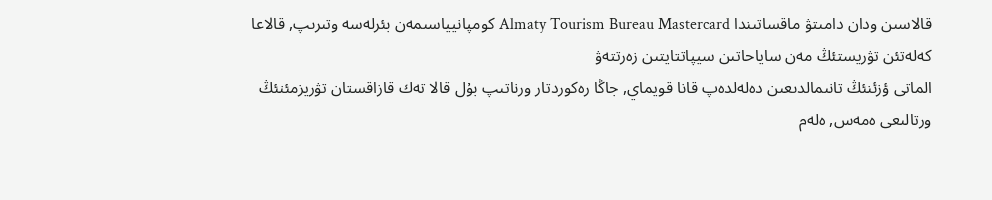قالاسىن ودان دامىتۋ ماقساتىندا Almaty Tourism Bureau Mastercard كومپانيياسىمەن بئرلەسە وتىرىپ, قالاعا كەلەتئن تۋريستئڭ مەن ساياحاتىن سيپاتتايتىن زەرتتەۋ
الماتى ؤزئنئڭ تانىمالدىعىن دەلەلدەپ قانا قويماي, جاڭا رەكوردتار ورناتىپ بۇل قالا تەك قازاقستان تۋريزمئنئڭ ورتالىعى ەمەس, ەلەم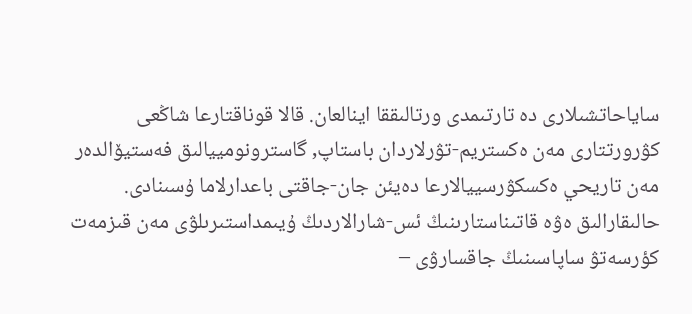ساياحاتشىلارى دە تارتىمدى ورتالىققا اينالعان. قالا قوناقتارعا شاڭعى كۋرورتتارى مەن ەكستريم-تۋرلاردان باستاپ, گاسترونومييالىق فەستيۆالدەر مەن تاريحي ەكسكۋرسييالارعا دەيئن جان-جاقتى باعدارلاما ۇسىنادى. حالىقارالىق ەۋە قاتىناستارىنىڭ ئس-شارالاردىڭ ۇيىمداستىرىلۋى مەن قىزمەت كؤرسەتۋ ساپاسىنىڭ جاقسارۋى –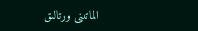الماتىنى ورتالىق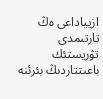ازيياداعى ەڭ تارتىمدى تۋريستئك باعىتتاردىڭ بئرئنە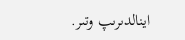اينالدىرىپ وتىر.